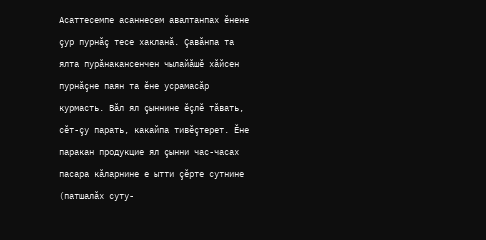Асаттесемпе асаннесем авалтанпах ĕнене çур пурнăç тесе хакланă. Çавăнпа та ялта пурăнакансенчен чылайăшĕ хăйсен пурнăçне паян та ĕне усрамасăр курмасть. Вăл ял çыннине ĕçлĕ тăвать, сĕт-çу парать, какайпа тивĕçтерет. Ĕне паракан продукцие ял çынни час-часах пасара кăларнине е ытти çĕрте сутнине (патшалăх суту-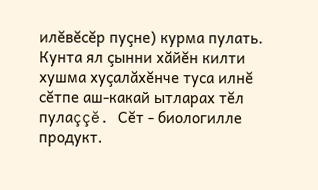илĕвĕсĕр пуçне) курма пулать. Кунта ял çынни хăйĕн килти хушма хуçалăхĕнче туса илнĕ сĕтпе аш-какай ытларах тĕл пулаççĕ. Сĕт - биологилле продукт.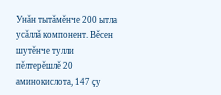Унăн тытăмĕнче 200 ытла усăллă компонент. Вĕсен шутĕнче тулли пĕлтерĕшлĕ 20 аминокислота, 147 çу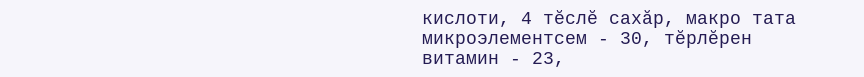кислоти, 4 тĕслĕ сахăр, макро тата микроэлементсем - 30, тĕрлĕрен витамин - 23,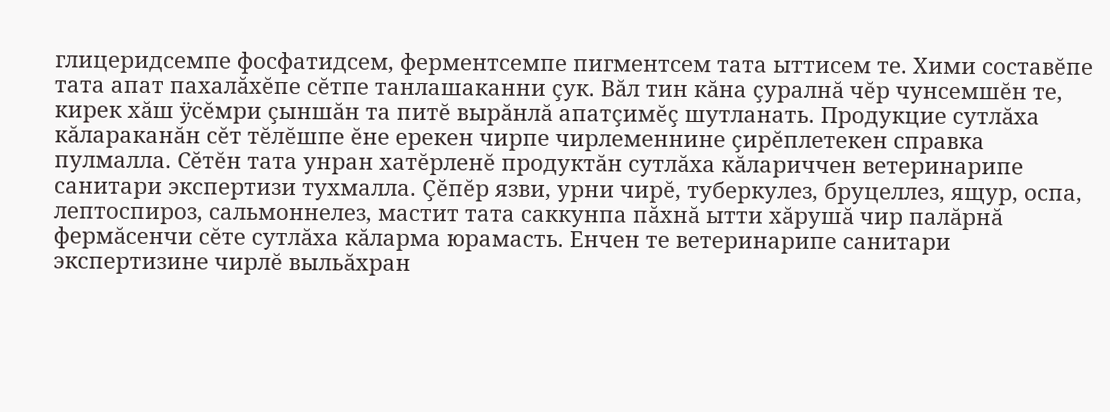глицеридсемпе фосфатидсем, ферментсемпе пигментсем тата ыттисем те. Хими составĕпе тата апат пахалăхĕпе сĕтпе танлашаканни çук. Вăл тин кăна çуралнă чĕр чунсемшĕн те, кирек хăш ÿсĕмри çыншăн та питĕ вырăнлă апатçимĕç шутланать. Продукцие сутлăха кăлараканăн сĕт тĕлĕшпе ĕне ерекен чирпе чирлеменнине çирĕплетекен справка пулмалла. Сĕтĕн тата унран хатĕрленĕ продуктăн сутлăха кăлариччен ветеринарипе санитари экспертизи тухмалла. Çĕпĕр язви, урни чирĕ, туберкулез, бруцеллез, ящур, оспа, лептоспироз, сальмоннелез, мастит тата саккунпа пăхнă ытти хăрушă чир палăрнă фермăсенчи сĕте сутлăха кăларма юрамасть. Енчен те ветеринарипе санитари экспертизине чирлĕ выльăхран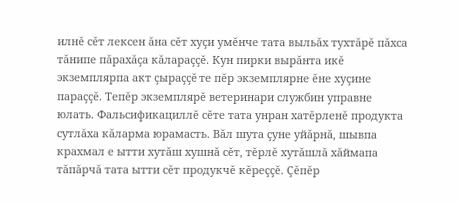илнĕ сĕт лексен ăна сĕт хуçи умĕнче тата выльăх тухтăрĕ пăхса тăнипе пăрахăçа кăлараççĕ. Кун пирки вырăнта икĕ экземплярпа акт çыраççĕ те пĕр экземплярне ĕне хуçине параççĕ. Тепĕр экземплярĕ ветеринари службин управне юлать. Фальсификациллĕ сĕте тата унран хатĕрленĕ продукта сутлăха кăларма юрамасть. Вăл шута çуне уйăрнă, шывпа крахмал е ытти хутăш хушнă сĕт, тĕрлĕ хутăшлă хăймапа тăпăрчă тата ытти сĕт продукчĕ кĕреççĕ. Çĕпĕр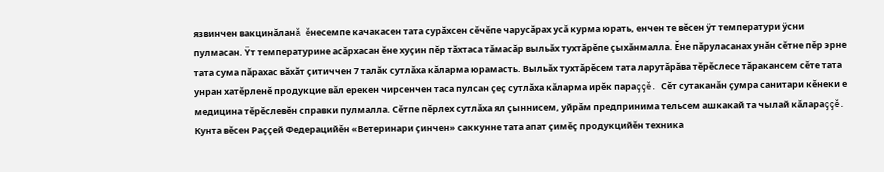язвинчен вакцинăланă ĕнесемпе качакасен тата сурăхсен сĕчĕпе чарусăрах усă курма юрать, енчен те вĕсен ÿт температури ÿсни пулмасан. Ÿт температурине асăрхасан ĕне хуçин пĕр тăхтаса тăмасăр выльăх тухтăрĕпе çыхăнмалла. Ĕне пăруласанах унăн сĕтне пĕр эрне тата сума пăрахас вăхăт çитиччен 7 талăк сутлăха кăларма юрамасть. Выльăх тухтăрĕсем тата ларутăрăва тĕрĕслесе тăракансем сĕте тата унран хатĕрленĕ продукцие вăл ерекен чирсенчен таса пулсан çеç сутлăха кăларма ирĕк параççĕ. Сĕт сутаканăн çумра санитари кĕнеки е медицина тĕрĕслевĕн справки пулмалла. Сĕтпе пĕрлех сутлăха ял çыннисем, уйрăм предпринима тельсем ашкакай та чылай кăлараççĕ. Кунта вĕсен Раççей Федерацийĕн «Ветеринари çинчен» саккунне тата апат çимĕç продукцийĕн техника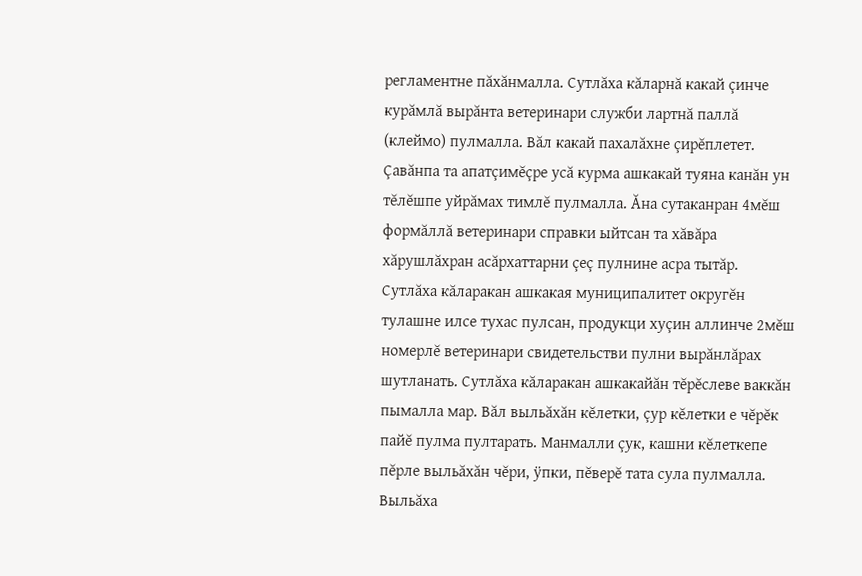регламентне пăхăнмалла. Сутлăха кăларнă какай çинче курăмлă вырăнта ветеринари служби лартнă паллă (клеймо) пулмалла. Вăл какай пахалăхне çирĕплетет. Çавăнпа та апатçимĕçре усă курма ашкакай туяна канăн ун тĕлĕшпе уйрăмах тимлĕ пулмалла. Ăна сутаканран 4мĕш формăллă ветеринари справки ыйтсан та хăвăра хăрушлăхран асăрхаттарни çеç пулнине асра тытăр. Сутлăха кăларакан ашкакая муниципалитет округĕн тулашне илсе тухас пулсан, продукци хуçин аллинче 2мĕш номерлĕ ветеринари свидетельстви пулни вырăнлăрах шутланать. Сутлăха кăларакан ашкакайăн тĕрĕслеве ваккăн пымалла мар. Вăл выльăхăн кĕлетки, çур кĕлетки е чĕрĕк пайĕ пулма пултарать. Манмалли çук, кашни кĕлеткепе пĕрле выльăхăн чĕри, ÿпки, пĕверĕ тата сула пулмалла. Выльăха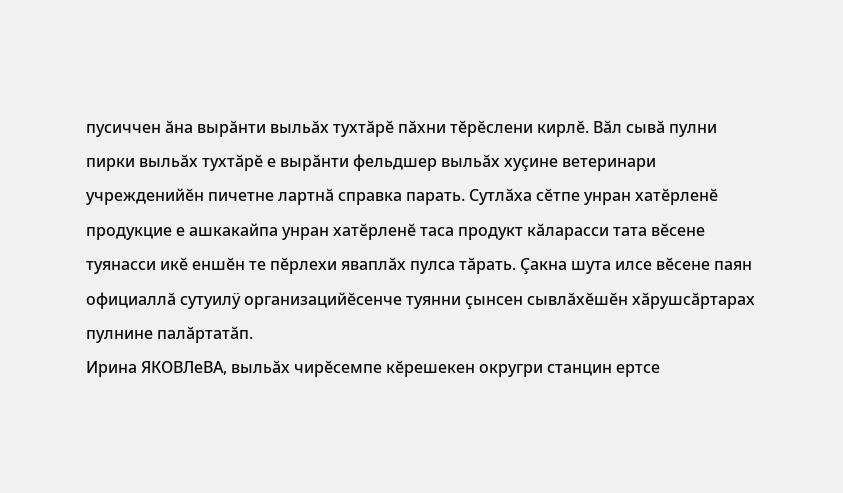пусиччен ăна вырăнти выльăх тухтăрĕ пăхни тĕрĕслени кирлĕ. Вăл сывă пулни пирки выльăх тухтăрĕ е вырăнти фельдшер выльăх хуçине ветеринари учрежденийĕн пичетне лартнă справка парать. Сутлăха сĕтпе унран хатĕрленĕ продукцие е ашкакайпа унран хатĕрленĕ таса продукт кăларасси тата вĕсене туянасси икĕ еншĕн те пĕрлехи яваплăх пулса тăрать. Çакна шута илсе вĕсене паян официаллă сутуилÿ организацийĕсенче туянни çынсен сывлăхĕшĕн хăрушсăртарах пулнине палăртатăп.
Ирина ЯКОВЛеВА, выльăх чирĕсемпе кĕрешекен округри станцин ертсе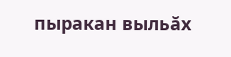пыракан выльăх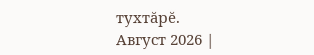тухтăрĕ.
Август 2026 |